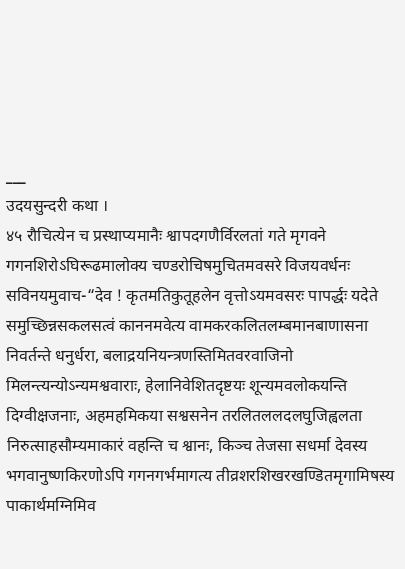___
उदयसुन्दरी कथा ।
४५ रौचित्येन च प्रस्थाप्यमानैः श्वापदगणैर्विरलतां गते मृगवने गगनशिरोऽघिरूढमालोक्य चण्डरोचिषमुचितमवसरे विजयवर्धनः सविनयमुवाच-“देव ! कृतमतिकुतूहलेन वृत्तोऽयमवसरः पापर्द्धः यदेते समुच्छिन्नसकलसत्वं काननमवेत्य वामकरकलितलम्बमानबाणासना निवर्तन्ते धनुर्धरा, बलाद्रयनियन्त्रणस्तिमितवरवाजिनो मिलन्त्यन्योऽन्यमश्ववाराः, हेलानिवेशितदृष्टयः शून्यमवलोकयन्ति दिग्वीक्षजनाः, अहमहमिकया सश्वसनेन तरलितललदलघुजिह्वलता निरुत्साहसौम्यमाकारं वहन्ति च श्वानः, किञ्च तेजसा सधर्मा देवस्य भगवानुष्णकिरणोऽपि गगनगर्भमागत्य तीव्रशरशिखरखण्डितमृगामिषस्य पाकार्थमग्निमिव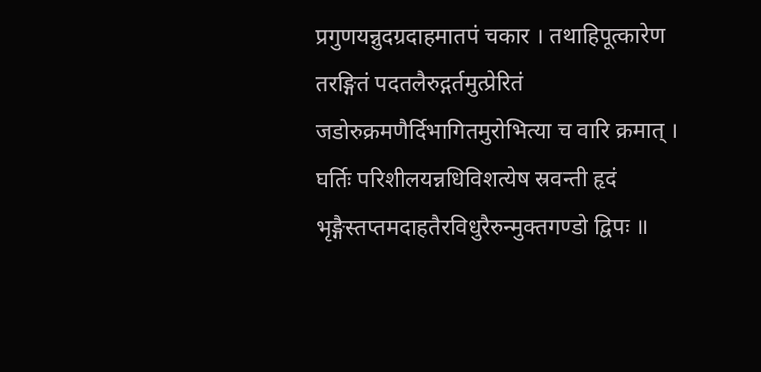प्रगुणयन्नुदग्रदाहमातपं चकार । तथाहिपूत्कारेण तरङ्गितं पदतलैरुद्गर्तमुत्प्रेरितं
जडोरुक्रमणैर्दिभागितमुरोभित्या च वारि क्रमात् । घर्तिः परिशीलयन्नधिविशत्येष स्रवन्ती हृदं
भृङ्गैस्तप्तमदाहतैरविधुरैरुन्मुक्तगण्डो द्विपः ॥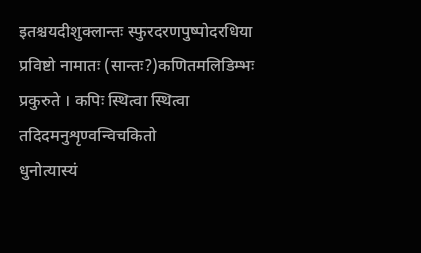इतश्चयदीशुक्लान्तः स्फुरदरणपुष्पोदरधिया
प्रविष्टो नामातः (सान्तः?)कणितमलिडिम्भः प्रकुरुते । कपिः स्थित्वा स्थित्वा तदिदमनुशृण्वन्विचकितो
धुनोत्यास्यं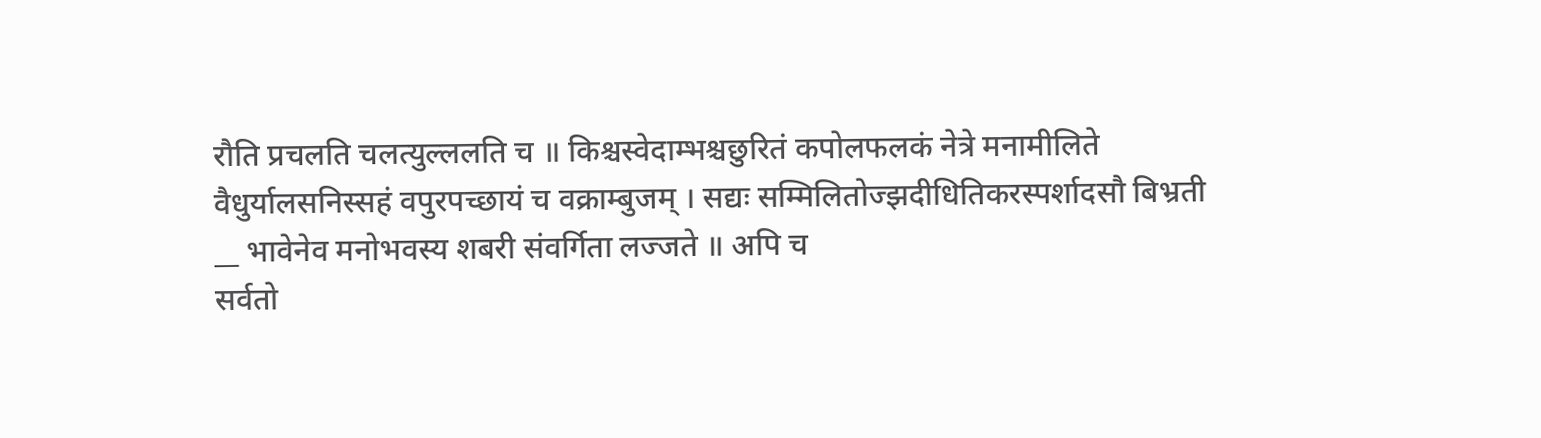रौति प्रचलति चलत्युल्ललति च ॥ किश्चस्वेदाम्भश्चछुरितं कपोलफलकं नेत्रे मनामीलिते
वैधुर्यालसनिस्सहं वपुरपच्छायं च वक्राम्बुजम् । सद्यः सम्मिलितोज्झदीधितिकरस्पर्शादसौ बिभ्रती
__ भावेनेव मनोभवस्य शबरी संवर्गिता लज्जते ॥ अपि च
सर्वतो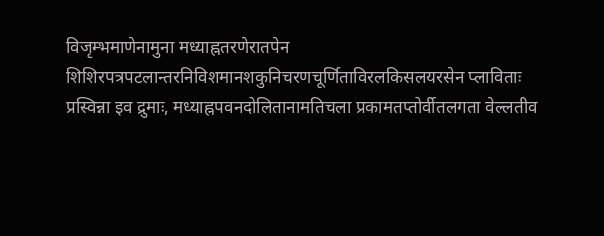विजृम्भमाणेनामुना मध्याह्नतरणेरातपेन शिशिरपत्रपटलान्तरनिविशमानशकुनिचरणचूर्णिताविरलकिसलयरसेन प्लाविताः प्रस्विन्ना इव द्रुमाः, मध्याह्नपवनदोलितानामतिचला प्रकामतप्तोर्वीतलगता वेल्लतीव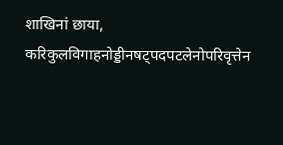शाखिनां छाया, करिकुलविगाहनोड्डीनषट्पदपटलेनोपरिवृत्तेन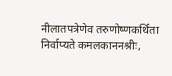नीलातपत्रेणेव तरुणोष्णकर्थिता निर्वाप्यते कमलकाननश्रीः,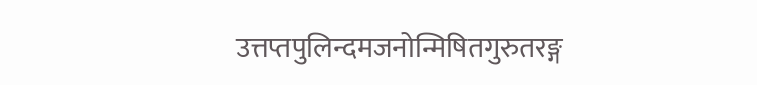उत्तप्तपुलिन्दमजनोन्मिषितगुरुतरङ्ग